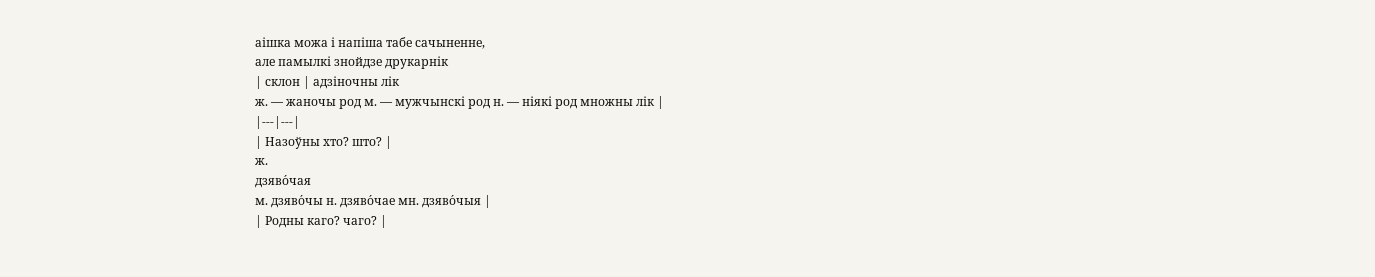аішка можа і напіша табе сачыненне,
але памылкі знойдзе друкарнік
| склон | адзіночны лік
ж. — жаночы род м. — мужчынскі род н. — ніякі род множны лік |
|---|---|
| Назоўны хто? што? |
ж.
дзяво́чая
м. дзяво́чы н. дзяво́чае мн. дзяво́чыя |
| Родны каго? чаго? |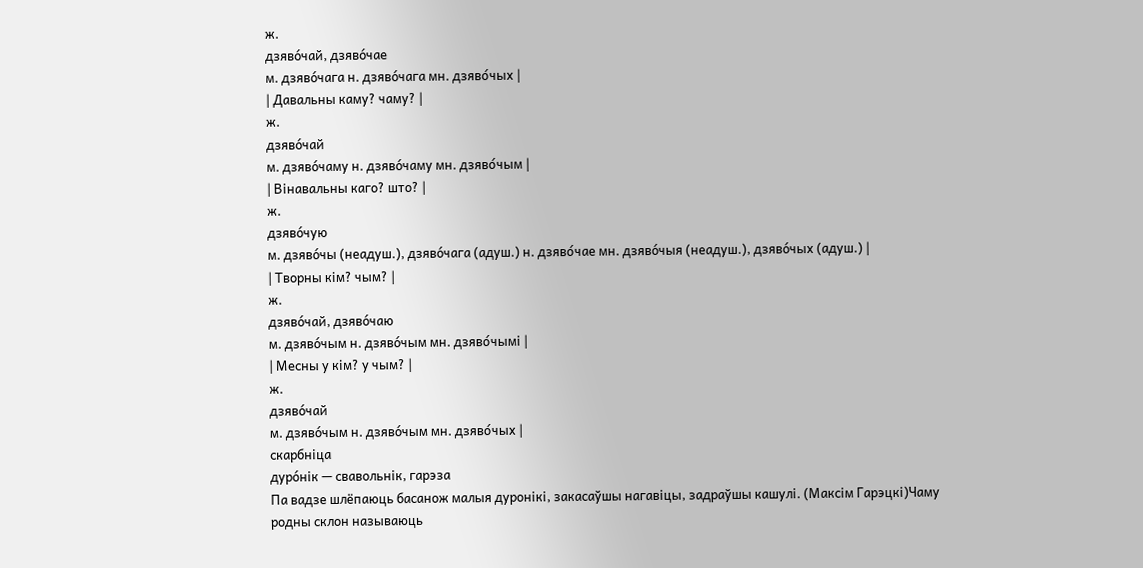ж.
дзяво́чай, дзяво́чае
м. дзяво́чага н. дзяво́чага мн. дзяво́чых |
| Давальны каму? чаму? |
ж.
дзяво́чай
м. дзяво́чаму н. дзяво́чаму мн. дзяво́чым |
| Вінавальны каго? што? |
ж.
дзяво́чую
м. дзяво́чы (неадуш.), дзяво́чага (адуш.) н. дзяво́чае мн. дзяво́чыя (неадуш.), дзяво́чых (адуш.) |
| Творны кім? чым? |
ж.
дзяво́чай, дзяво́чаю
м. дзяво́чым н. дзяво́чым мн. дзяво́чымі |
| Месны у кім? у чым? |
ж.
дзяво́чай
м. дзяво́чым н. дзяво́чым мн. дзяво́чых |
скарбніца
дуро́нік — свавольнік, гарэза
Па вадзе шлёпаюць басанож малыя дуронікі, закасаўшы нагавіцы, задраўшы кашулі. (Максім Гарэцкі)Чаму родны склон называюць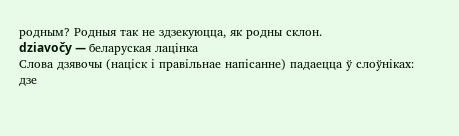родным? Родныя так не здзекуюцца, як родны склон.
dziavočy — беларуская лацінка
Слова дзявочы (націск і правільнае напісанне) падаецца ў слоўніках:
дзе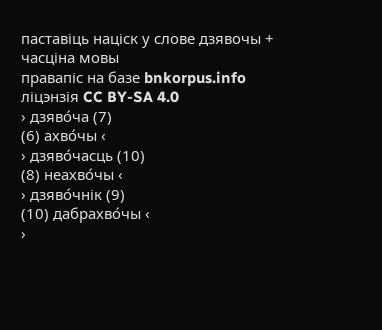паставіць націск у слове дзявочы + часціна мовы
правапіс на базе bnkorpus.info
ліцэнзія CC BY-SA 4.0
› дзяво́ча (7)
(6) ахво́чы ‹
› дзяво́часць (10)
(8) неахво́чы ‹
› дзяво́чнік (9)
(10) дабрахво́чы ‹
›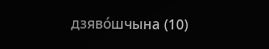дзяво́шчына (10)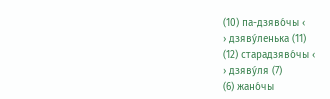(10) па-дзяво́чы ‹
› дзяву́ленька (11)
(12) старадзяво́чы ‹
› дзяву́ля (7)
(6) жано́чы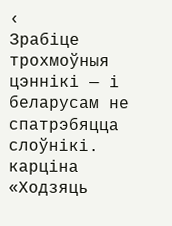‹
Зрабіце трохмоўныя цэннікі — і беларусам не спатрэбяцца слоўнікі.
карціна «Ходзяць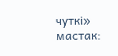чуткі»
мастак: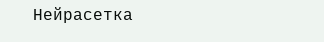Нейрасетка